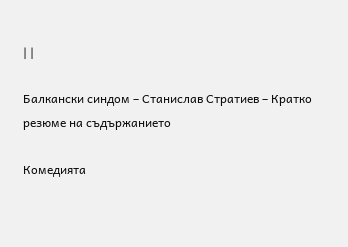| |

Балкански синдом – Станислав Стратиев – Кратко резюме на съдържанието

Комедията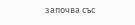започва със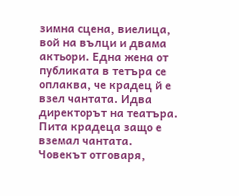зимна сцена, виелица, вой на вълци и двама актьори. Една жена от публиката в тетъра се оплаква, че крадец й е взел чантата. Идва директорът на театъра. Пита крадеца защо е вземал чантата. Човекът отговаря,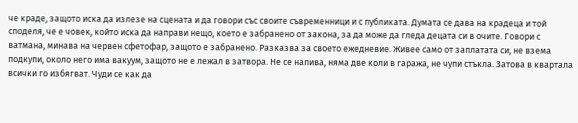че краде, защото иска да излезе на сцената и да говори със своите съвременници и с публиката. Думата се дава на крадеца и той споделя, че е човек, който иска да направи нещо, което е забранено от закона, за да може да гледа децата си в очите. Говори с ватмана, минава на червен сфетофар, защото е забранено. Разказва за своето ежедневие. Живее само от заплатата си, не взема подкупи, около него има вакуум, защото не е лежал в затвора. Не се напива, няма две коли в гаража, не чупи стъкла. Затова в квартала всички го избягват. Чуди се как да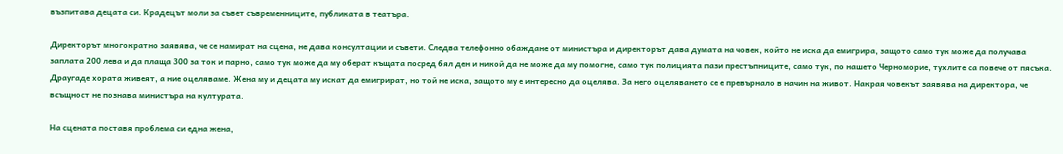възпитава децата си. Крадецът моли за съвет съвременниците, публиката в театъра.

Директорът многократно заявява, че се намират на сцена, не дава консултации и съвети. Следва телефонно обаждане от министъра и директорът дава думата на човек, който не иска да емигрира, защото само тук може да получава заплата 200 лева и да плаща 300 за ток и парно, само тук може да му оберат къщата посред бял ден и никой да не може да му помогне, само тук полицията пази престъпниците, само тук, по нашето Черноморие, тухлите са повече от пясъка. Драугаде хората живеят, а ние оцеляваме. Жена му и децата му искат да емигрират, но той не иска, защото му е интересно да оцелява. За него оцеляването се е превърнало в начин на живот. Накрая човекът заявява на директора, че всъщност не познава министъра на културата.

На сцената поставя проблема си една жена,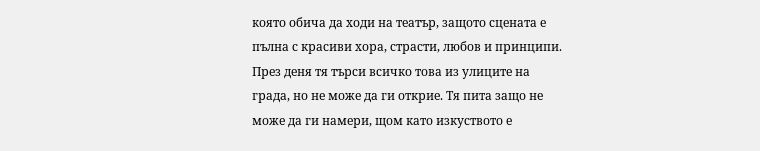която обича да ходи на театър, защото сцената е пълна с красиви хора, страсти, любов и принципи. През деня тя търси всичко това из улиците на града, но не може да ги открие. Тя пита защо не може да ги намери, щом като изкуството е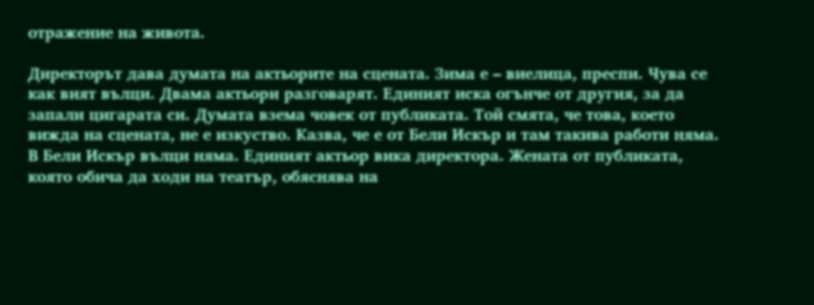отражение на живота.

Директорът дава думата на актьорите на сцената. Зима е – виелица, преспи. Чува се как вият вълци. Двама актьори разговарят. Единият иска огънче от другия, за да запали цигарата си. Думата взема човек от публиката. Той смята, че това, което вижда на сцената, не е изкуство. Казва, че е от Бели Искър и там такива работи няма. В Бели Искър вълци няма. Единият актьор вика директора. Жената от публиката, която обича да ходи на театър, обяснява на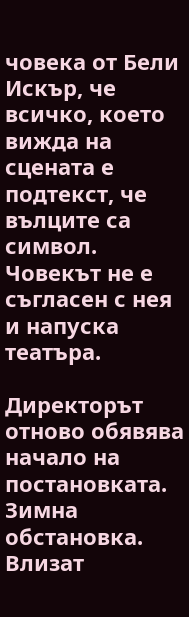човека от Бели Искър, че всичко, което вижда на сцената е подтекст, че вълците са символ. Човекът не е съгласен с нея и напуска театъра.

Директорът отново обявява начало на постановката. Зимна обстановка. Влизат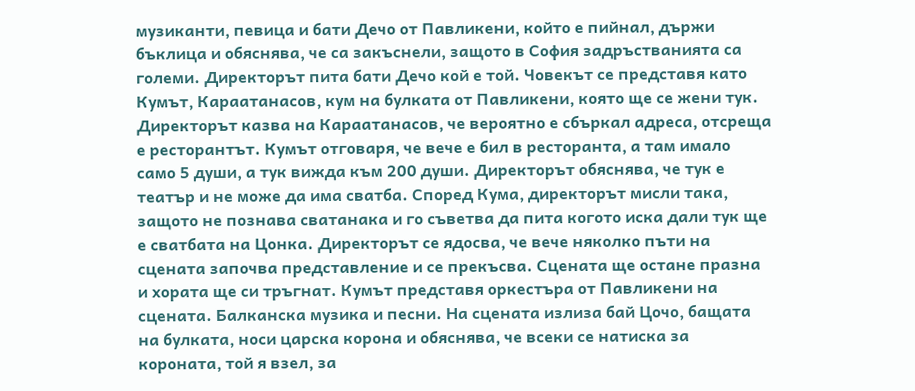музиканти, певица и бати Дечо от Павликени, който е пийнал, държи бъклица и обяснява, че са закъснели, защото в София задръстванията са големи. Директорът пита бати Дечо кой е той. Човекът се представя като Кумът, Караатанасов, кум на булката от Павликени, която ще се жени тук. Директорът казва на Караатанасов, че вероятно е сбъркал адреса, отсреща е ресторантът. Кумът отговаря, че вече е бил в ресторанта, а там имало само 5 души, а тук вижда към 200 души. Директорът обяснява, че тук е театър и не може да има сватба. Според Кума, директорът мисли така, защото не познава сватанака и го съветва да пита когото иска дали тук ще е сватбата на Цонка. Директорът се ядосва, че вече няколко пъти на сцената започва представление и се прекъсва. Сцената ще остане празна и хората ще си тръгнат. Кумът представя оркестъра от Павликени на сцената. Балканска музика и песни. На сцената излиза бай Цочо, бащата на булката, носи царска корона и обяснява, че всеки се натиска за короната, той я взел, за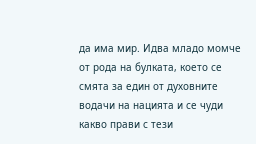да има мир. Идва младо момче от рода на булката, което се смята за един от духовните водачи на нацията и се чуди какво прави с тези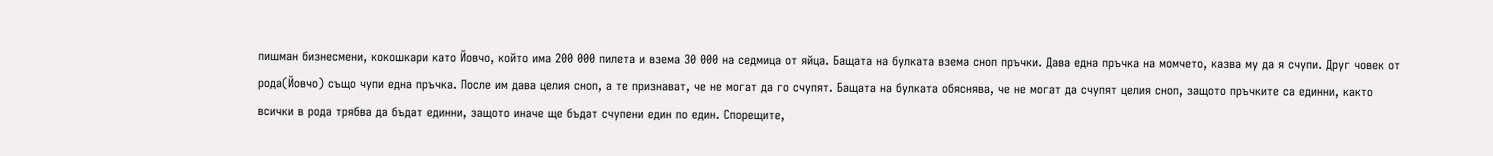пишман бизнесмени, кокошкари като Йовчо, който има 200 000 пилета и взема 30 000 на седмица от яйца. Бащата на булката взема сноп пръчки. Дава една пръчка на момчето, казва му да я счупи. Друг човек от рода(Йовчо) също чупи една пръчка. После им дава целия сноп, а те признават, че не могат да го счупят. Бащата на булката обяснява, че не могат да счупят целия сноп, защото пръчките са единни, както всички в рода трябва да бъдат единни, защото иначе ще бъдат счупени един по един. Спорещите,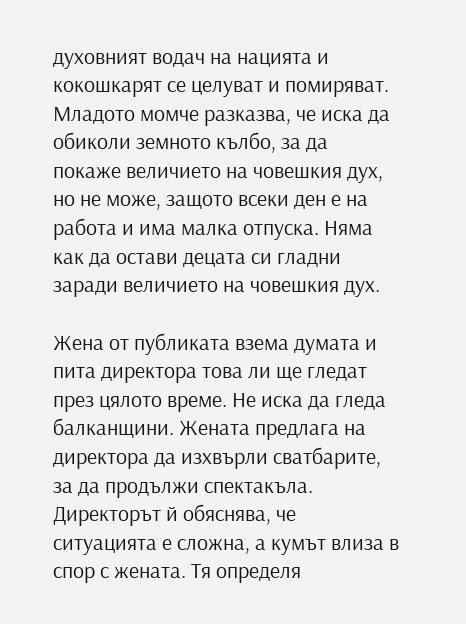духовният водач на нацията и кокошкарят се целуват и помиряват. Младото момче разказва, че иска да обиколи земното кълбо, за да покаже величието на човешкия дух, но не може, защото всеки ден е на работа и има малка отпуска. Няма как да остави децата си гладни заради величието на човешкия дух.

Жена от публиката взема думата и пита директора това ли ще гледат през цялото време. Не иска да гледа балканщини. Жената предлага на директора да изхвърли сватбарите, за да продължи спектакъла. Директорът й обяснява, че ситуацията е сложна, а кумът влиза в спор с жената. Тя определя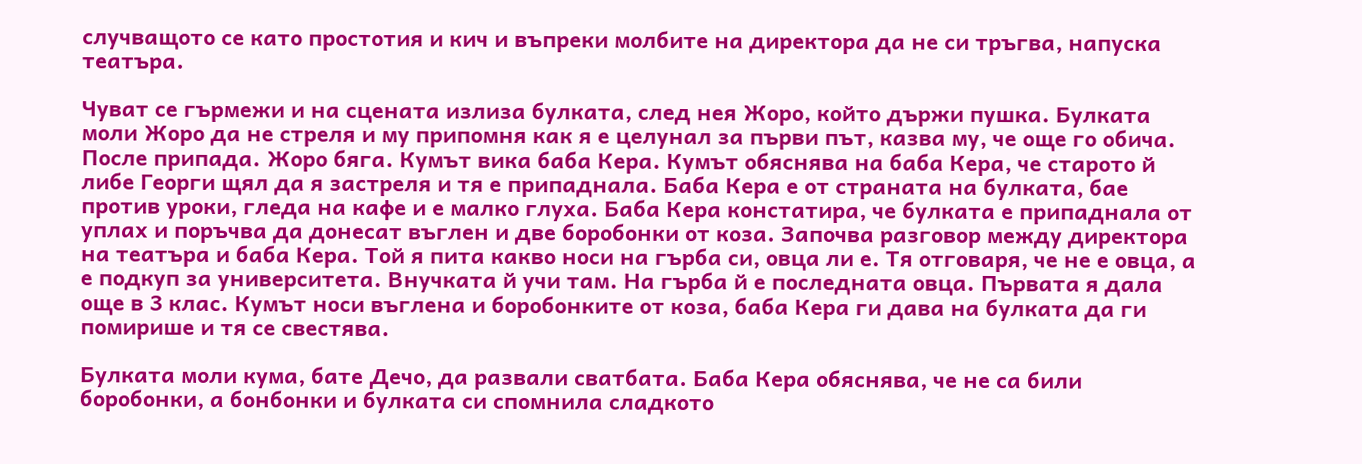случващото се като простотия и кич и въпреки молбите на директора да не си тръгва, напуска театъра.

Чуват се гърмежи и на сцената излиза булката, след нея Жоро, който държи пушка. Булката моли Жоро да не стреля и му припомня как я е целунал за първи път, казва му, че още го обича. После припада. Жоро бяга. Кумът вика баба Кера. Кумът обяснява на баба Кера, че старото й либе Георги щял да я застреля и тя е припаднала. Баба Кера е от страната на булката, бае против уроки, гледа на кафе и е малко глуха. Баба Кера констатира, че булката е припаднала от уплах и поръчва да донесат въглен и две боробонки от коза. Започва разговор между директора на театъра и баба Кера. Той я пита какво носи на гърба си, овца ли е. Тя отговаря, че не е овца, а е подкуп за университета. Внучката й учи там. На гърба й е последната овца. Първата я дала още в 3 клас. Кумът носи въглена и боробонките от коза, баба Кера ги дава на булката да ги помирише и тя се свестява.

Булката моли кума, бате Дечо, да развали сватбата. Баба Кера обяснява, че не са били боробонки, а бонбонки и булката си спомнила сладкото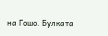на Гошо. Булката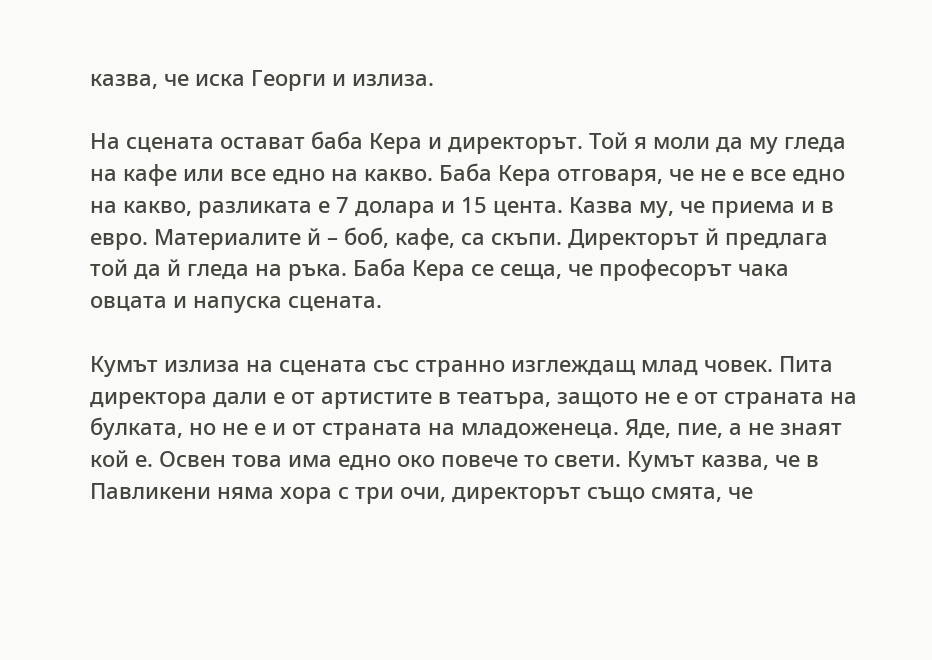казва, че иска Георги и излиза.

На сцената остават баба Кера и директорът. Той я моли да му гледа на кафе или все едно на какво. Баба Кера отговаря, че не е все едно на какво, разликата е 7 долара и 15 цента. Казва му, че приема и в евро. Материалите й – боб, кафе, са скъпи. Директорът й предлага той да й гледа на ръка. Баба Кера се сеща, че професорът чака овцата и напуска сцената.

Кумът излиза на сцената със странно изглеждащ млад човек. Пита директора дали е от артистите в театъра, защото не е от страната на булката, но не е и от страната на младоженеца. Яде, пие, а не знаят кой е. Освен това има едно око повече то свети. Кумът казва, че в Павликени няма хора с три очи, директорът също смята, че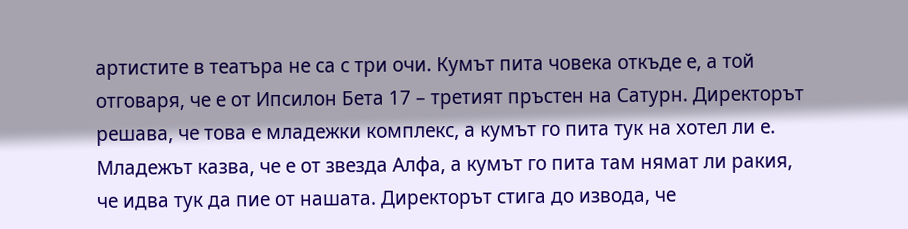артистите в театъра не са с три очи. Кумът пита човека откъде е, а той отговаря, че е от Ипсилон Бета 17 – третият пръстен на Сатурн. Директорът решава, че това е младежки комплекс, а кумът го пита тук на хотел ли е. Младежът казва, че е от звезда Алфа, а кумът го пита там нямат ли ракия, че идва тук да пие от нашата. Директорът стига до извода, че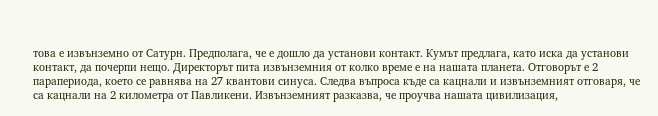това е извънземно от Сатурн. Предполага, че е дошло да установи контакт. Кумът предлага, като иска да установи контакт, да почерпи нещо. Директорът пита извънземния от колко време е на нашата планета. Отговорът е 2 парапериода, което се равнява на 27 квантови синуса. Следва въпроса къде са кацнали и извънземният отговаря, че са кацнали на 2 километра от Павликени. Извънземният разказва, че проучва нашата цивилизация,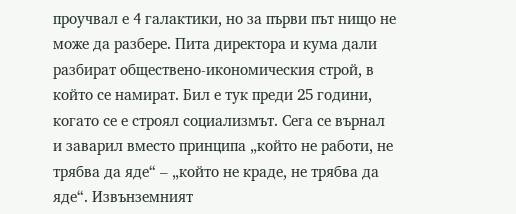проучвал е 4 галактики, но за първи път нищо не може да разбере. Пита директора и кума дали разбират обществено-икономическия строй, в който се намират. Бил е тук преди 25 години, когато се е строял социализмът. Сега се върнал и заварил вместо принципа „който не работи, не трябва да яде“ – „който не краде, не трябва да яде“. Извънземният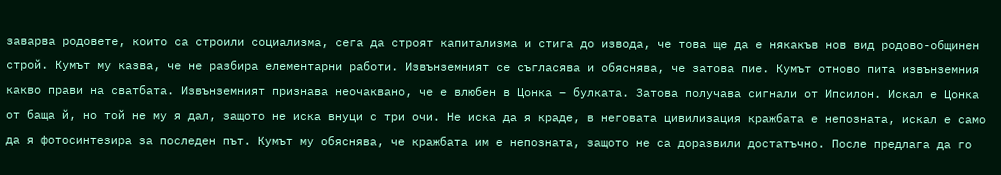заварва родовете, които са строили социализма, сега да строят капитализма и стига до извода, че това ще да е някакъв нов вид родово-общинен строй. Кумът му казва, че не разбира елементарни работи. Извънземният се съгласява и обяснява, че затова пие. Кумът отново пита извънземния какво прави на сватбата. Извънземният признава неочаквано, че е влюбен в Цонка – булката. Затова получава сигнали от Ипсилон. Искал е Цонка от баща й, но той не му я дал, защото не иска внуци с три очи. Не иска да я краде, в неговата цивилизация кражбата е непозната, искал е само да я фотосинтезира за последен път. Кумът му обяснява, че кражбата им е непозната, защото не са доразвили достатъчно. После предлага да го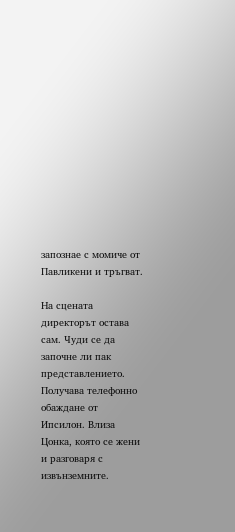запознае с момиче от Павликени и тръгват.

На сцената директорът остава сам. Чуди се да започне ли пак представлението. Получава телефонно обаждане от Ипсилон. Влиза Цонка, която се жени и разговаря с извънземните.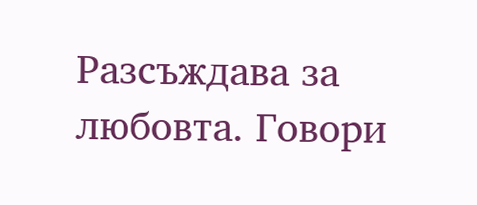Разсъждава за любовта. Говори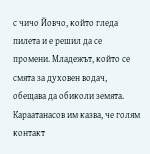с чичо Йовчо, който гледа пилета и е решил да се промени. Младежът, който се смята за духовен водач, обещава да обиколи земята. Караатанасов им казва, че голям контакт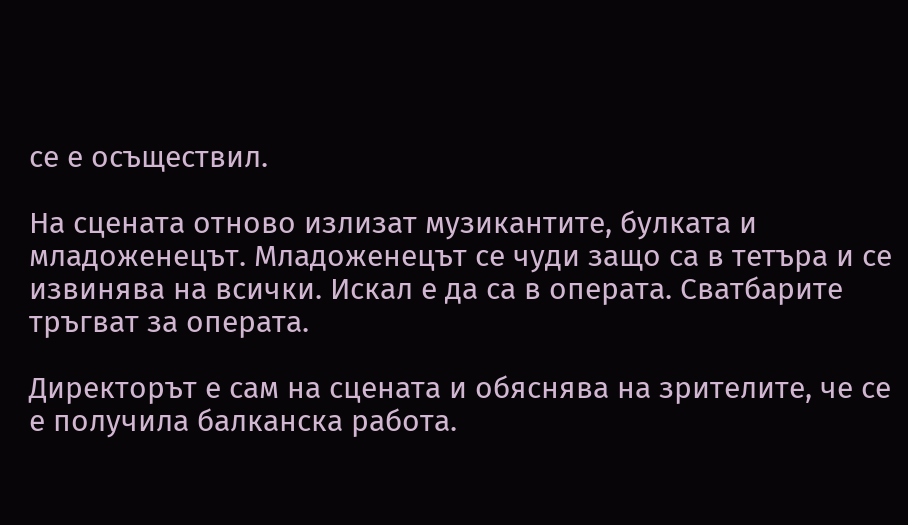се е осъществил.

На сцената отново излизат музикантите, булката и младоженецът. Младоженецът се чуди защо са в тетъра и се извинява на всички. Искал е да са в операта. Сватбарите тръгват за операта.

Директорът е сам на сцената и обяснява на зрителите, че се е получила балканска работа.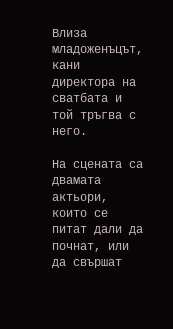Влиза младоженъцът, кани директора на сватбата и той тръгва с него.

На сцената са двамата актьори, които се питат дали да почнат, или да свършат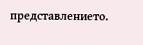представлението.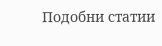Подобни статии